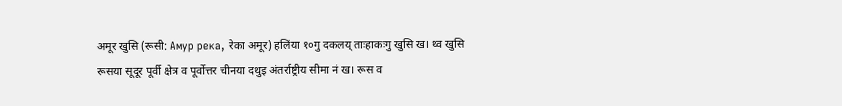अमूर खुसि (रूसी: Амур река, रेका अमूर) हलिंया १०गु दकलय् ताःहाकःगु खुसि ख। थ्व खुसि रूसया सूदूर पूर्वी क्षेत्र व पूर्वोत्तर चीनया दथुइ अंतर्राष्ट्रीय सीमा नं ख। रूस व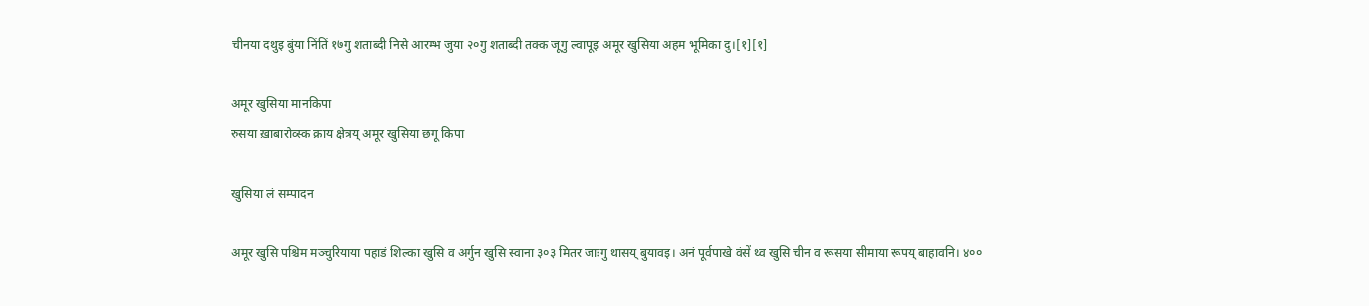चीनया दथुइ बुंया निंतिं १७गु शताब्दी निसे आरम्भ जुया २०गु शताब्दी तक्क जूगु ल्वापूइ अमूर खुसिया अहम भूमिका दु।[१][१]

अमूर खुसिया मानकिपा
रुसया ख़ाबारोव्स्क क्राय क्षेत्रय् अमूर खुसिया छगू किपा

खुसिया लं सम्पादन

अमूर खुसि पश्चिम मञ्चुरियाया पहाडं शिल्का खुसि व अर्गुन खुसि स्वाना ३०३ मितर जाःगु थासय् बुयावइ। अनं पूर्वपाखे वंसें थ्व खुसि चीन व रूसया सीमाया रूपय् बाहावनि। ४००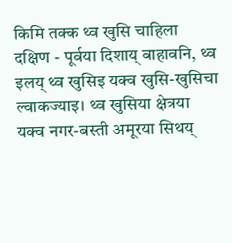किमि तक्क थ्व खुसि चाहिला दक्षिण - पूर्वया दिशाय् बाहावनि, थ्व इलय् थ्व खुसिइ यक्व खुसि-खुसिचा ल्वाकज्याइ। थ्व खुसिया क्षेत्रया यक्व नगर-बस्ती अमूरया सिथय्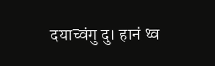दयाच्वंगु दु। हानं थ्व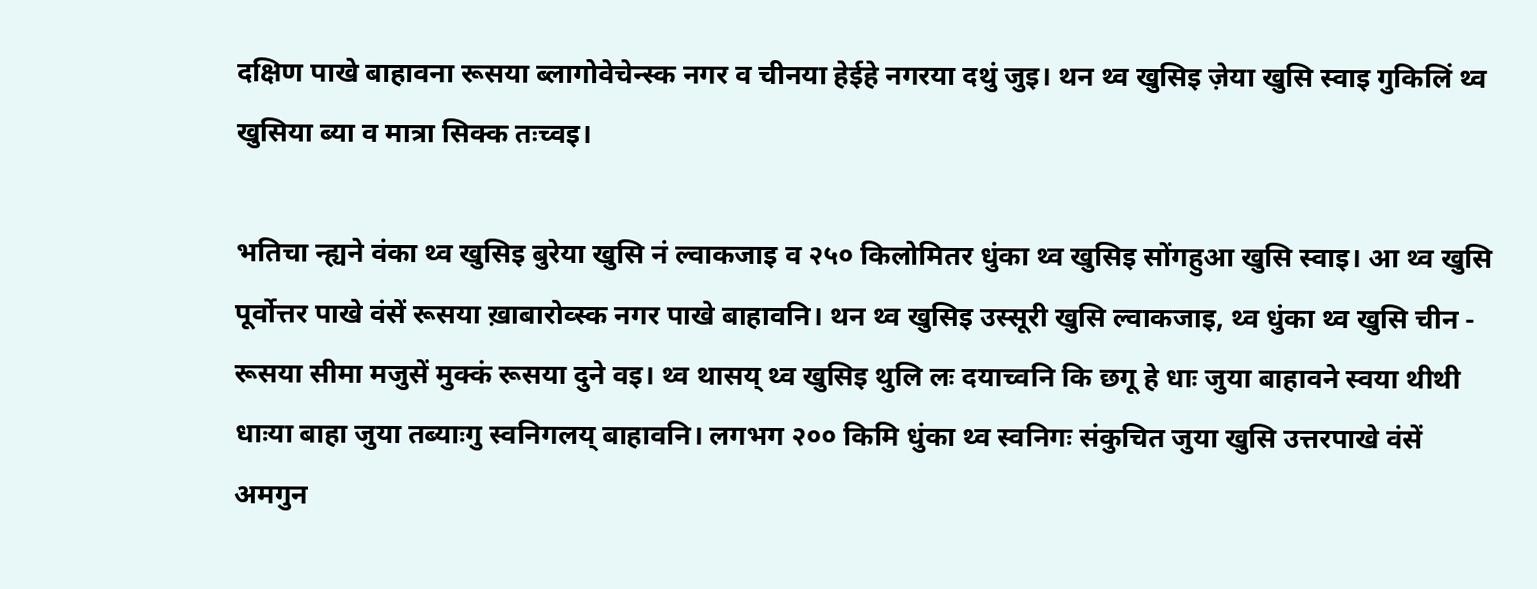दक्षिण पाखे बाहावना रूसया ब्लागोवेचेन्स्क नगर व चीनया हेईहे नगरया दथुं जुइ। थन थ्व खुसिइ ज़ेया खुसि स्वाइ गुकिलिं थ्व खुसिया ब्या व मात्रा सिक्क तःच्वइ।

भतिचा न्ह्यने वंका थ्व खुसिइ बुरेया खुसि नं ल्वाकजाइ व २५० किलोमितर धुंका थ्व खुसिइ सोंगहुआ खुसि स्वाइ। आ थ्व खुसि पूर्वोत्तर पाखे वंसें रूसया ख़ाबारोव्स्क नगर पाखे बाहावनि। थन थ्व खुसिइ उस्सूरी खुसि ल्वाकजाइ, थ्व धुंका थ्व खुसि चीन - रूसया सीमा मजुसें मुक्कं रूसया दुने वइ। थ्व थासय् थ्व खुसिइ थुलि लः दयाच्वनि कि छगू हे धाः जुया बाहावने स्वया थीथी धाःया बाहा जुया तब्याःगु स्वनिगलय् बाहावनि। लगभग २०० किमि धुंका थ्व स्वनिगः संकुचित जुया खुसि उत्तरपाखे वंसें अमगुन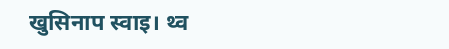खुसिनाप स्वाइ। थ्व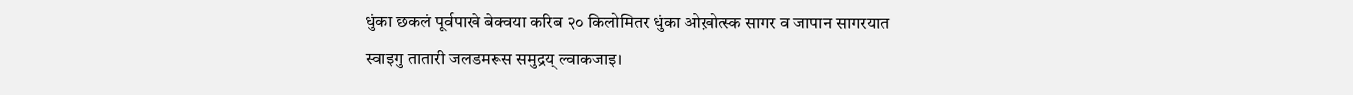धुंका छकलं पूर्वपाखे बेक्वया करिब २० किलोमितर धुंका ओख़ोत्स्क सागर व जापान सागरयात स्वाइगु तातारी जलडमरूस समुद्रय् ल्वाकजाइ।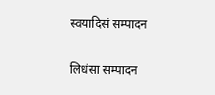स्वयादिसं सम्पादन

लिधंसा सम्पादन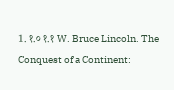1. १.० १.१ W. Bruce Lincoln. The Conquest of a Continent: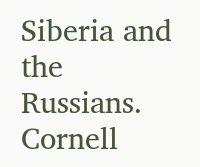Siberia and the Russians. Cornell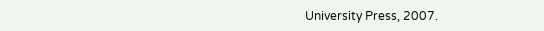University Press, 2007.